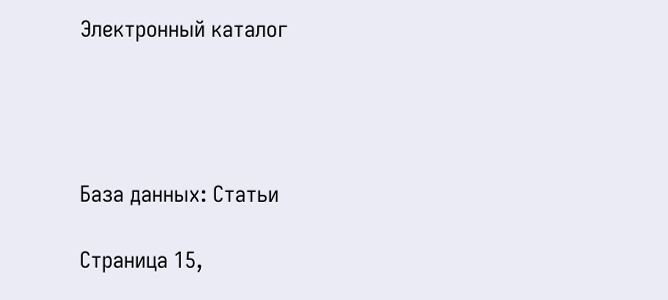Электронный каталог




База данных: Статьи

Страница 15,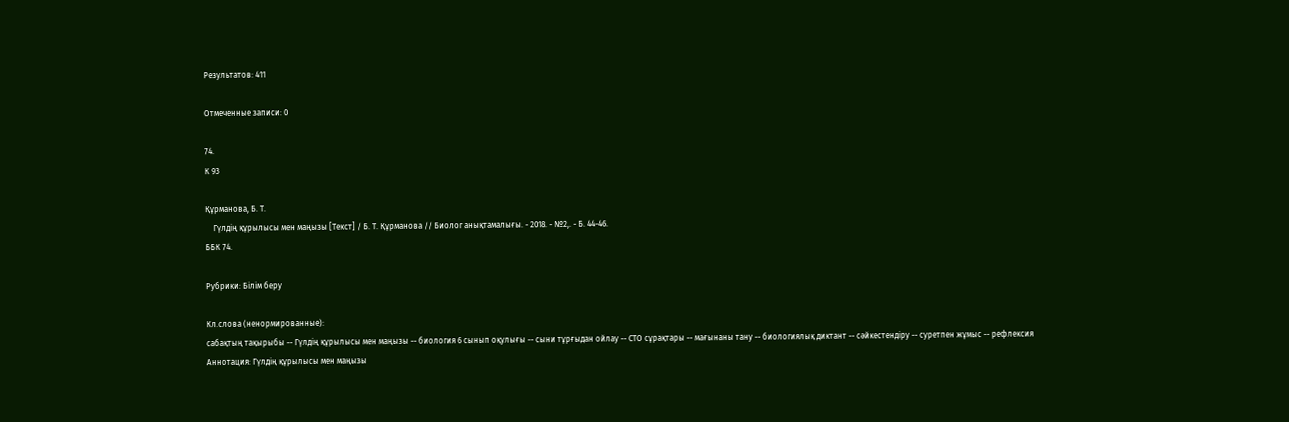Результатов: 411

Отмеченные записи: 0

74.
К 93

Құрманова, Б. Т.
    Гүлдің құрылысы мен маңызы [Текст] / Б. Т. Құрманова // Биолог анықтамалығы. - 2018. - №2,. - Б. 44-46.
ББК 74.

Рубрики: Білім беру

Кл.слова (ненормированные):
сабақтың тақырыбы -- Гүлдің құрылысы мен маңызы -- биология 6 сынып оқулығы -- сыни тұрғыдан ойлау -- СТО сұрақтары -- мағынаны тану -- биологиялық диктант -- сәйкестендіру -- суретпен жұмыс -- рефлексия
Аннотация: Гүлдің құрылысы мен маңызы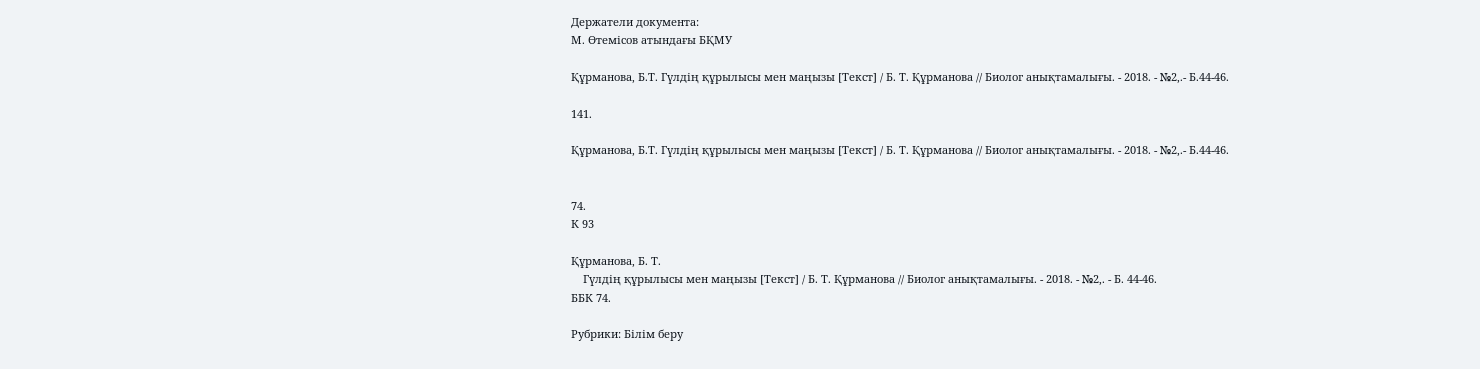Держатели документа:
М. Өтемісов атындағы БҚМУ

Құрманова, Б.Т. Гүлдің құрылысы мен маңызы [Текст] / Б. Т. Құрманова // Биолог анықтамалығы. - 2018. - №2,.- Б.44-46.

141.

Құрманова, Б.Т. Гүлдің құрылысы мен маңызы [Текст] / Б. Т. Құрманова // Биолог анықтамалығы. - 2018. - №2,.- Б.44-46.


74.
К 93

Құрманова, Б. Т.
    Гүлдің құрылысы мен маңызы [Текст] / Б. Т. Құрманова // Биолог анықтамалығы. - 2018. - №2,. - Б. 44-46.
ББК 74.

Рубрики: Білім беру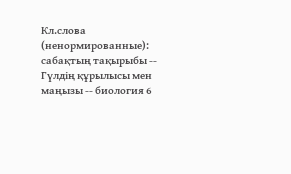Кл.слова (ненормированные):
сабақтың тақырыбы -- Гүлдің құрылысы мен маңызы -- биология 6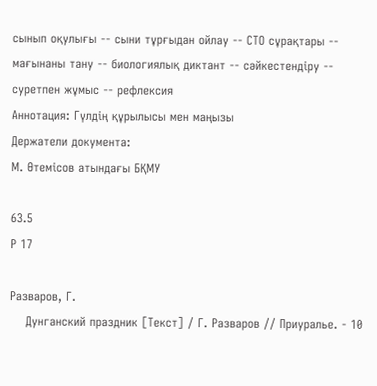сынып оқулығы -- сыни тұрғыдан ойлау -- СТО сұрақтары -- мағынаны тану -- биологиялық диктант -- сәйкестендіру -- суретпен жұмыс -- рефлексия
Аннотация: Гүлдің құрылысы мен маңызы
Держатели документа:
М. Өтемісов атындағы БҚМУ

63.5
Р 17

Разваров, Г.
    Дунганский праздник [Текст] / Г. Разваров // Приуралье. - 10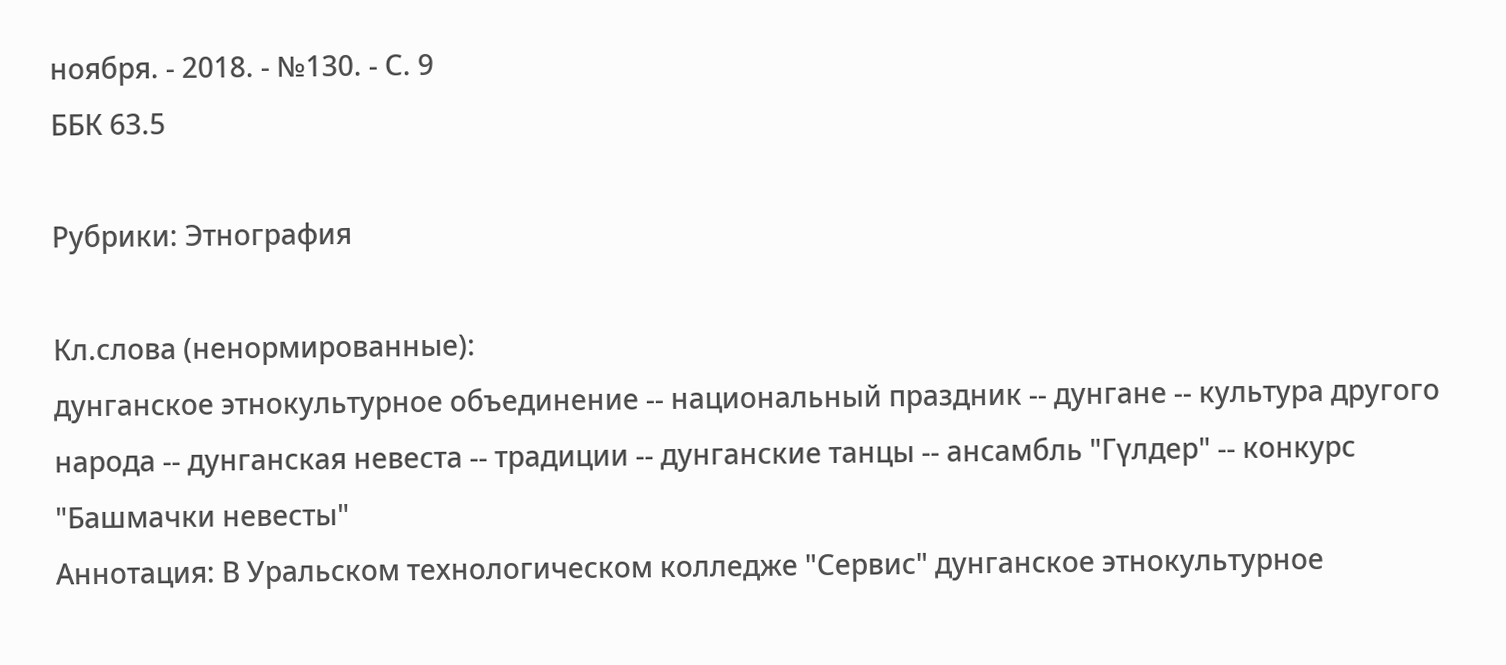ноября. - 2018. - №130. - С. 9
ББК 63.5

Рубрики: Этнография

Кл.слова (ненормированные):
дунганское этнокультурное объединение -- национальный праздник -- дунгане -- культура другого народа -- дунганская невеста -- традиции -- дунганские танцы -- ансамбль "Гүлдер" -- конкурс "Башмачки невесты"
Аннотация: В Уральском технологическом колледже "Сервис" дунганское этнокультурное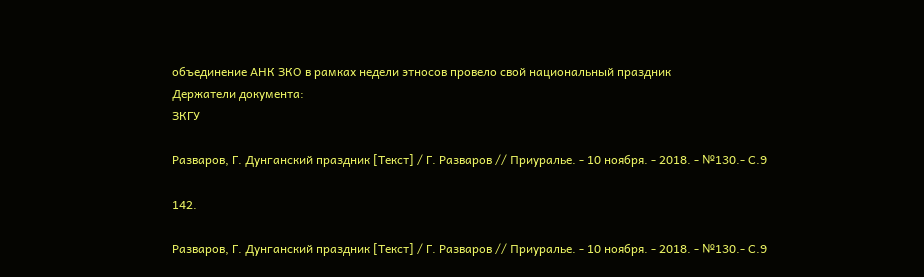объединение АНК ЗКО в рамках недели этносов провело свой национальный праздник
Держатели документа:
ЗКГУ

Разваров, Г. Дунганский праздник [Текст] / Г. Разваров // Приуралье. - 10 ноября. - 2018. - №130.- С.9

142.

Разваров, Г. Дунганский праздник [Текст] / Г. Разваров // Приуралье. - 10 ноября. - 2018. - №130.- С.9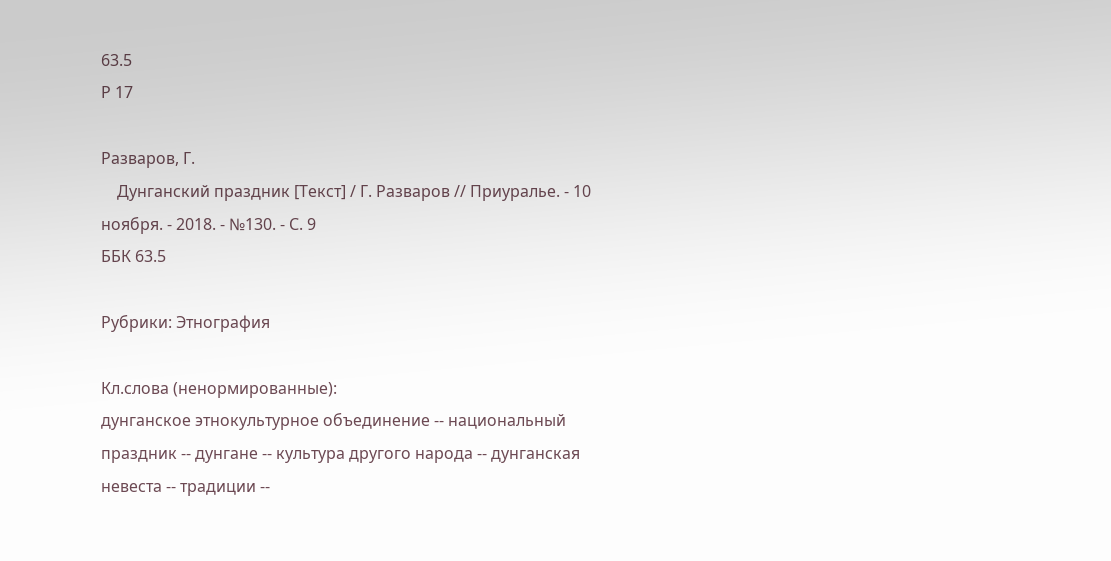63.5
Р 17

Разваров, Г.
    Дунганский праздник [Текст] / Г. Разваров // Приуралье. - 10 ноября. - 2018. - №130. - С. 9
ББК 63.5

Рубрики: Этнография

Кл.слова (ненормированные):
дунганское этнокультурное объединение -- национальный праздник -- дунгане -- культура другого народа -- дунганская невеста -- традиции --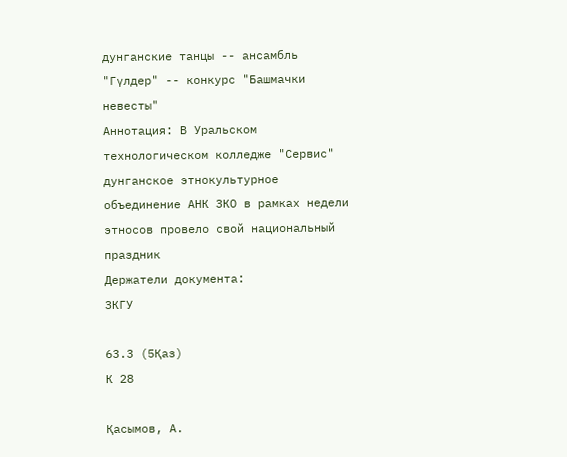дунганские танцы -- ансамбль "Гүлдер" -- конкурс "Башмачки невесты"
Аннотация: В Уральском технологическом колледже "Сервис" дунганское этнокультурное объединение АНК ЗКО в рамках недели этносов провело свой национальный праздник
Держатели документа:
ЗКГУ

63.3 (5Қаз)
К 28

Қасымов, А.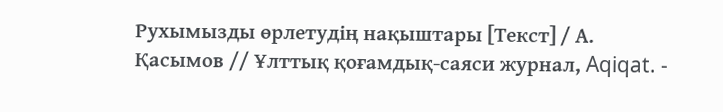Рухымызды өрлетудің нақыштары [Текст] / А. Қасымов // Ұлттық қоғамдық-саяси журнал, Aqiqat. -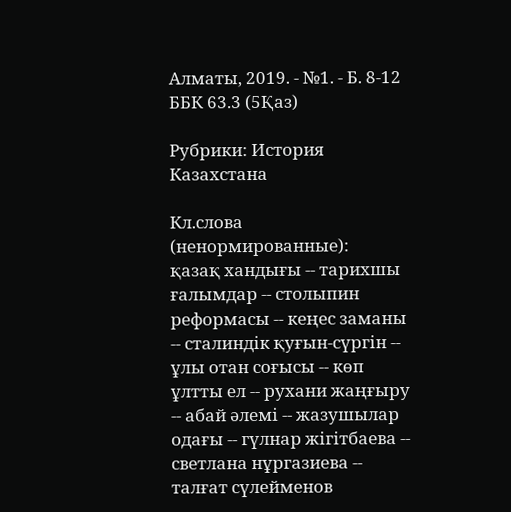Алматы, 2019. - №1. - Б. 8-12
ББК 63.3 (5Қаз)

Рубрики: История Казахстана

Кл.слова (ненормированные):
қазақ хандығы -- тарихшы ғалымдар -- столыпин реформасы -- кеңес заманы -- сталиндік қуғын-сүргін -- ұлы отан соғысы -- көп ұлтты ел -- рухани жаңғыру -- абай әлемі -- жазушылар одағы -- гүлнар жігітбаева -- светлана нұргазиева -- талғат сүлейменов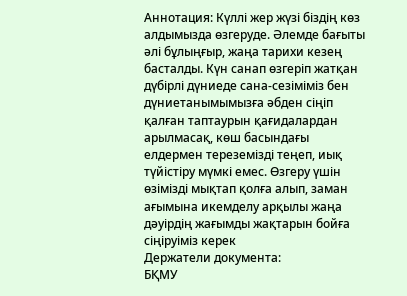Аннотация: Күллі жер жүзі біздің көз алдымызда өзгеруде. Әлемде бағыты әлі бұлыңғыр, жаңа тарихи кезең басталды. Күн санап өзгеріп жатқан дүбірлі дүниеде сана-сезіміміз бен дүниетанымымызға әбден сіңіп қалған таптаурын қағидалардан арылмасақ, көш басындағы елдермен тереземізді теңеп, иық түйістіру мүмкі емес. Өзгеру үшін өзімізді мықтап қолға алып, заман ағымына икемделу арқылы жаңа дәуірдің жағымды жақтарын бойға сіңіруіміз керек
Держатели документа:
БҚМУ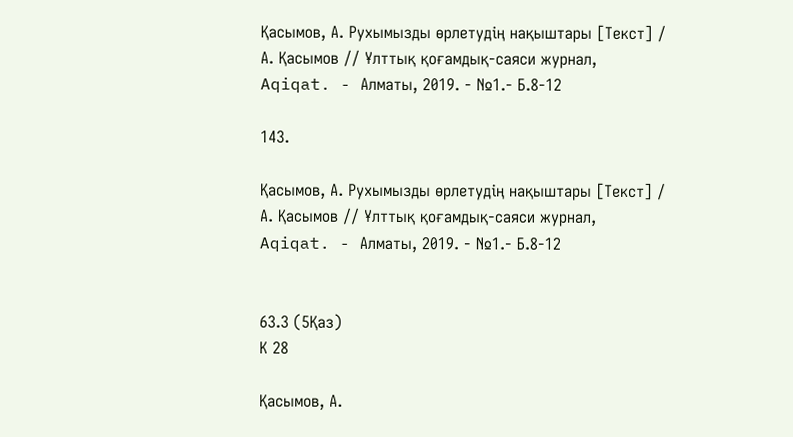Қасымов, А. Рухымызды өрлетудің нақыштары [Текст] / А. Қасымов // Ұлттық қоғамдық-саяси журнал, Aqiqat. - Алматы, 2019. - №1.- Б.8-12

143.

Қасымов, А. Рухымызды өрлетудің нақыштары [Текст] / А. Қасымов // Ұлттық қоғамдық-саяси журнал, Aqiqat. - Алматы, 2019. - №1.- Б.8-12


63.3 (5Қаз)
К 28

Қасымов, А.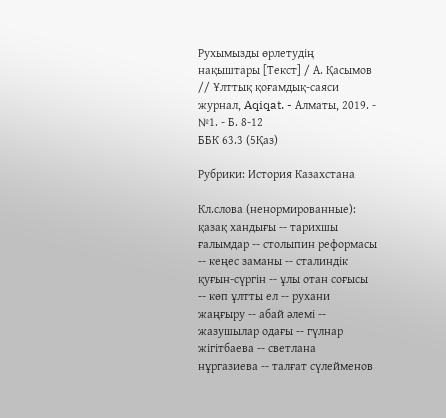Рухымызды өрлетудің нақыштары [Текст] / А. Қасымов // Ұлттық қоғамдық-саяси журнал, Aqiqat. - Алматы, 2019. - №1. - Б. 8-12
ББК 63.3 (5Қаз)

Рубрики: История Казахстана

Кл.слова (ненормированные):
қазақ хандығы -- тарихшы ғалымдар -- столыпин реформасы -- кеңес заманы -- сталиндік қуғын-сүргін -- ұлы отан соғысы -- көп ұлтты ел -- рухани жаңғыру -- абай әлемі -- жазушылар одағы -- гүлнар жігітбаева -- светлана нұргазиева -- талғат сүлейменов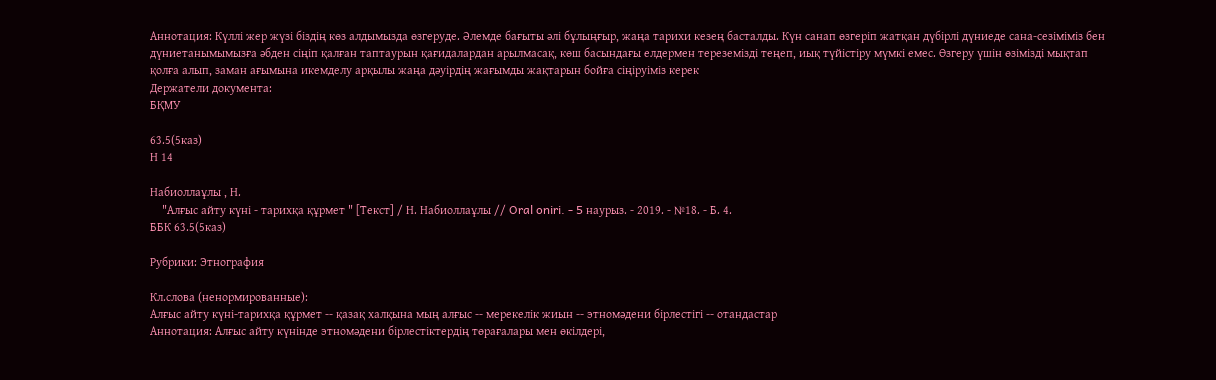Аннотация: Күллі жер жүзі біздің көз алдымызда өзгеруде. Әлемде бағыты әлі бұлыңғыр, жаңа тарихи кезең басталды. Күн санап өзгеріп жатқан дүбірлі дүниеде сана-сезіміміз бен дүниетанымымызға әбден сіңіп қалған таптаурын қағидалардан арылмасақ, көш басындағы елдермен тереземізді теңеп, иық түйістіру мүмкі емес. Өзгеру үшін өзімізді мықтап қолға алып, заман ағымына икемделу арқылы жаңа дәуірдің жағымды жақтарын бойға сіңіруіміз керек
Держатели документа:
БҚМУ

63.5(5каз)
Н 14

Набиоллаұлы , Н.
    "Алғыс айту күні - тарихқа құрмет " [Текст] / Н. Набиоллаұлы // Oral oniri. - 5 наурыз. - 2019. - №18. - Б. 4.
ББК 63.5(5каз)

Рубрики: Этнография

Кл.слова (ненормированные):
Алғыс айту күні-тарихқа құрмет -- қазақ халқына мың алғыс -- мерекелік жиын -- этномәдени бірлестігі -- отандастар
Аннотация: Алғыс айту күнінде этномәдени бірлестіктердің төрағалары мен өкілдері,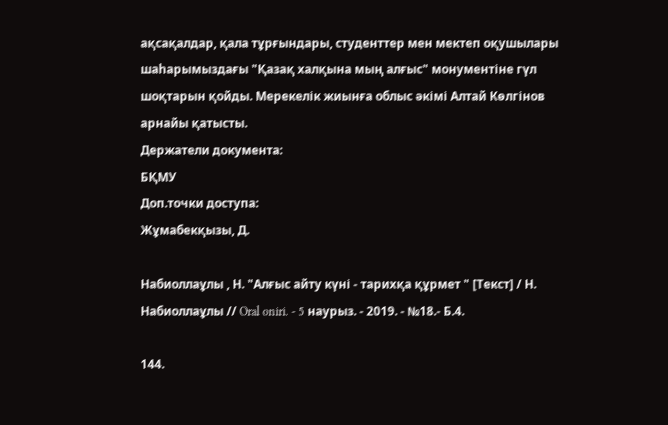ақсақалдар, қала тұрғындары, студенттер мен мектеп оқушылары шаһарымыздағы "Қазақ халқына мың алғыс" монументіне гүл шоқтарын қойды. Мерекелік жиынға облыс әкімі Алтай Көлгінов арнайы қатысты.
Держатели документа:
БҚМУ
Доп.точки доступа:
Жұмабекқызы, Д.

Набиоллаұлы , Н. "Алғыс айту күні - тарихқа құрмет " [Текст] / Н. Набиоллаұлы // Oral oniri. - 5 наурыз. - 2019. - №18.- Б.4.

144.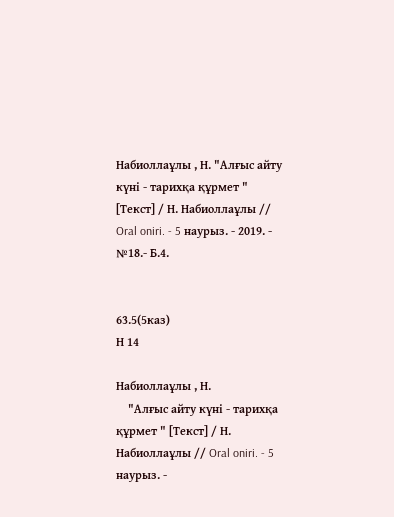Набиоллаұлы , Н. "Алғыс айту күні - тарихқа құрмет " [Текст] / Н. Набиоллаұлы // Oral oniri. - 5 наурыз. - 2019. - №18.- Б.4.


63.5(5каз)
Н 14

Набиоллаұлы , Н.
    "Алғыс айту күні - тарихқа құрмет " [Текст] / Н. Набиоллаұлы // Oral oniri. - 5 наурыз. -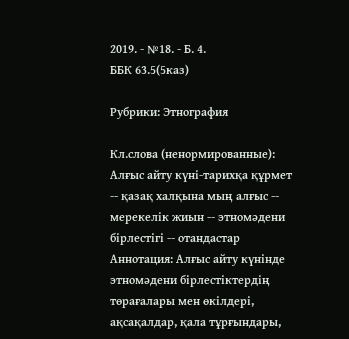2019. - №18. - Б. 4.
ББК 63.5(5каз)

Рубрики: Этнография

Кл.слова (ненормированные):
Алғыс айту күні-тарихқа құрмет -- қазақ халқына мың алғыс -- мерекелік жиын -- этномәдени бірлестігі -- отандастар
Аннотация: Алғыс айту күнінде этномәдени бірлестіктердің төрағалары мен өкілдері, ақсақалдар, қала тұрғындары,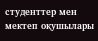студенттер мен мектеп оқушылары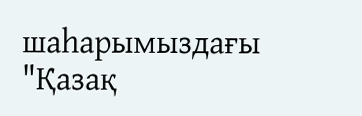шаһарымыздағы "Қазақ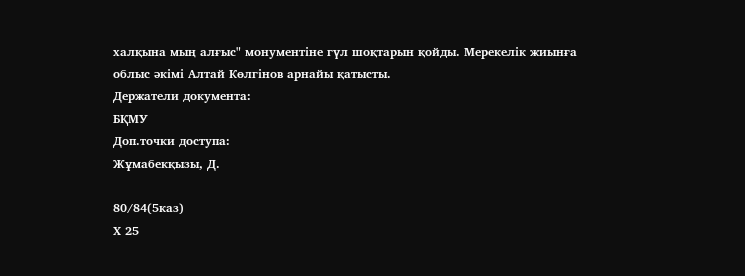халқына мың алғыс" монументіне гүл шоқтарын қойды. Мерекелік жиынға облыс әкімі Алтай Көлгінов арнайы қатысты.
Держатели документа:
БҚМУ
Доп.точки доступа:
Жұмабекқызы, Д.

80/84(5каз)
Х 25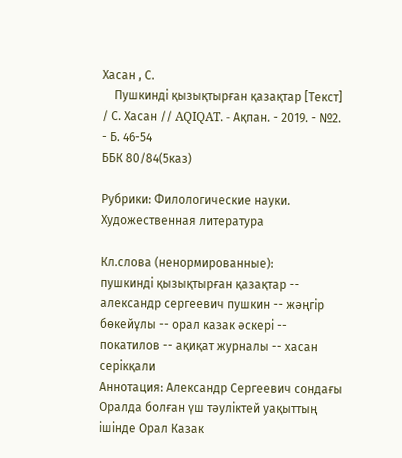Хасан , С.
    Пушкинді қызықтырған қазақтар [Текст] / С. Хасан // AQIQAT. - Ақпан. - 2019. - №2. - Б. 46-54
ББК 80/84(5каз)

Рубрики: Филологические науки. Художественная литература

Кл.слова (ненормированные):
пушкинді қызықтырған қазақтар -- александр сергеевич пушкин -- жәңгір бөкейұлы -- орал казак әскері -- покатилов -- ақиқат журналы -- хасан серікқали
Аннотация: Александр Сергеевич сондағы Оралда болған үш тәуліктей уақыттың ішінде Орал Казак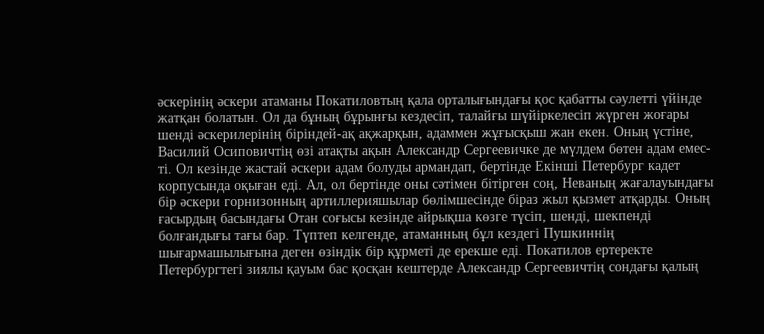әскерінің әскери атаманы Покатиловтың қала орталығындағы қос қабатты сәулетті үйінде жатқан болатын. Ол да бұның бұрынғы кездесіп, талайғы шүйіркелесіп жүрген жоғары шенді әскерилерінің біріндей-ақ ақжарқын, адаммен жұғысқыш жан екен. Оның үстіне, Василий Осиповичтің өзі атақты ақын Александр Сергеевичке де мүлдем бөтен адам емес-ті. Ол кезінде жастай әскери адам болуды армандап, бертінде Екінші Петербург кадет корпусында оқыған еді. Ал, ол бертінде оны сәтімен бітірген соң, Неваның жағалауындағы бір әскери горнизонның артиллерияшылар бөлімшесінде біраз жыл қызмет атқарды. Оның ғасырдың басындағы Отан соғысы кезінде айрықша көзге түсіп, шенді, шекпенді болғандығы тағы бар. Түптеп келгенде, атаманның бұл кездегі Пушкиннің шығармашылығына деген өзіндік бір құрметі де ерекше еді. Покатилов ертеректе Петербургтегі зиялы қауым бас қосқан кештерде Александр Сергеевичтің сондағы қалың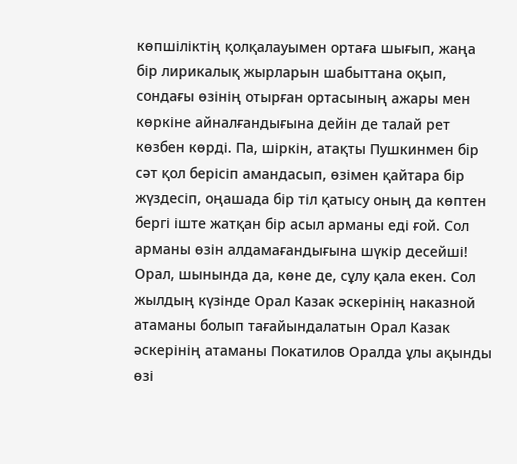көпшіліктің қолқалауымен ортаға шығып, жаңа бір лирикалық жырларын шабыттана оқып, сондағы өзінің отырған ортасының ажары мен көркіне айналғандығына дейін де талай рет көзбен көрді. Па, шіркін, атақты Пушкинмен бір сәт қол берісіп амандасып, өзімен қайтара бір жүздесіп, оңашада бір тіл қатысу оның да көптен бергі іште жатқан бір асыл арманы еді ғой. Сол арманы өзін алдамағандығына шүкір десейші! Орал, шынында да, көне де, сұлу қала екен. Сол жылдың күзінде Орал Казак әскерінің наказной атаманы болып тағайындалатын Орал Казак әскерінің атаманы Покатилов Оралда ұлы ақынды өзі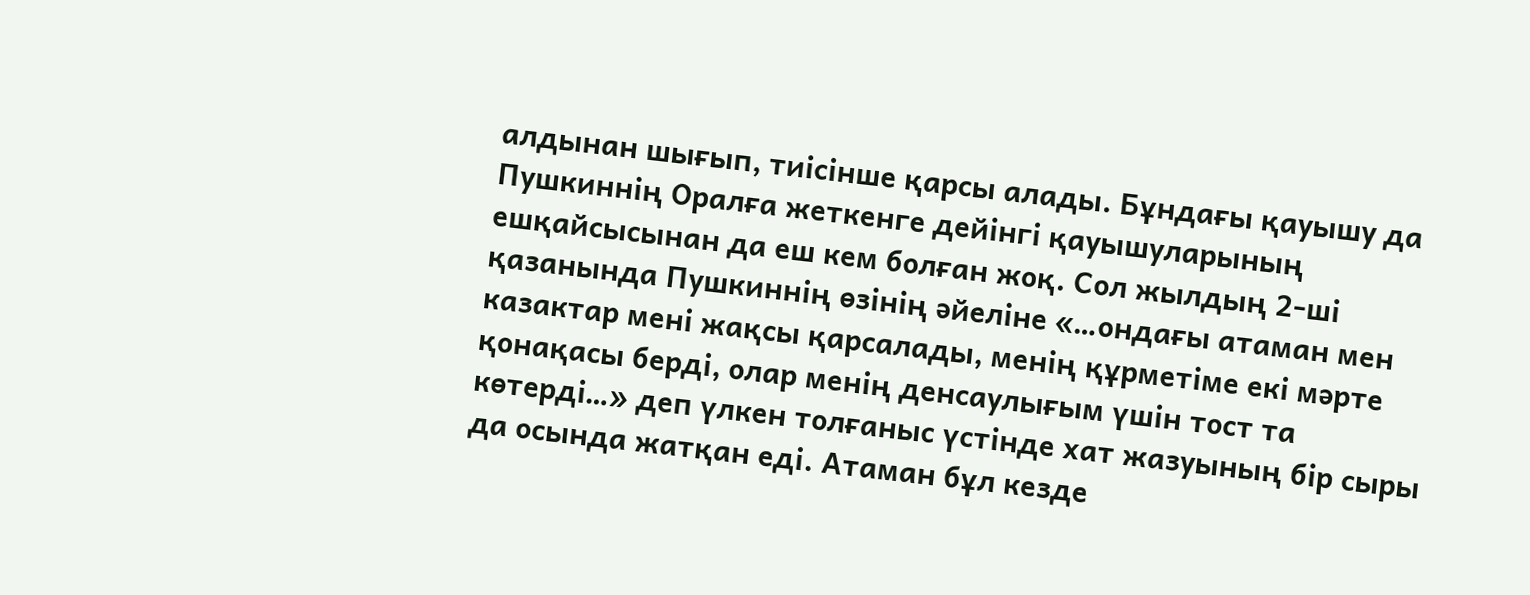алдынан шығып, тиісінше қарсы алады. Бұндағы қауышу да Пушкиннің Оралға жеткенге дейінгі қауышуларының ешқайсысынан да еш кем болған жоқ. Сол жылдың 2-ші қазанында Пушкиннің өзінің әйеліне «…ондағы атаман мен казактар мені жақсы қарсалады, менің құрметіме екі мәрте қонақасы берді, олар менің денсаулығым үшін тост та көтерді…» деп үлкен толғаныс үстінде хат жазуының бір сыры да осында жатқан еді. Атаман бұл кезде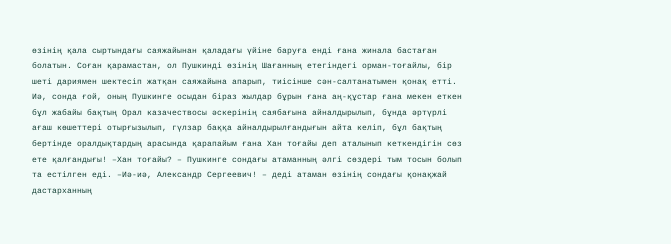өзінің қала сыртындағы саяжайынан қаладағы үйіне баруға енді ғана жинала бастаған болатын. Соған қарамастан, ол Пушкинді өзінің Шағанның етегіндегі орман-тоғайлы, бір шеті дариямен шектесіп жатқан саяжайына апарып, тиісінше сән-салтанатымен қонақ етті. Иә, сонда ғой, оның Пушкинге осыдан біраз жылдар бұрын ғана аң-құстар ғана мекен еткен бұл жабайы бақтың Орал казачествосы әскерінің саябағына айналдырылып, бұнда әртүрлі ағаш көшеттері отырғызылып, гүлзар баққа айналдырылғандығын айта келіп, бұл бақтың бертінде оралдықтардың арасында қарапайым ғана Хан тоғайы деп аталынып кеткендігін сөз ете қалғандығы! –Хан тоғайы? – Пушкинге сондағы атаманның әлгі сөздері тым тосын болып та естілген еді. –Иә-иә, Александр Сергеевич! – деді атаман өзінің сондағы қонақжай дастарханның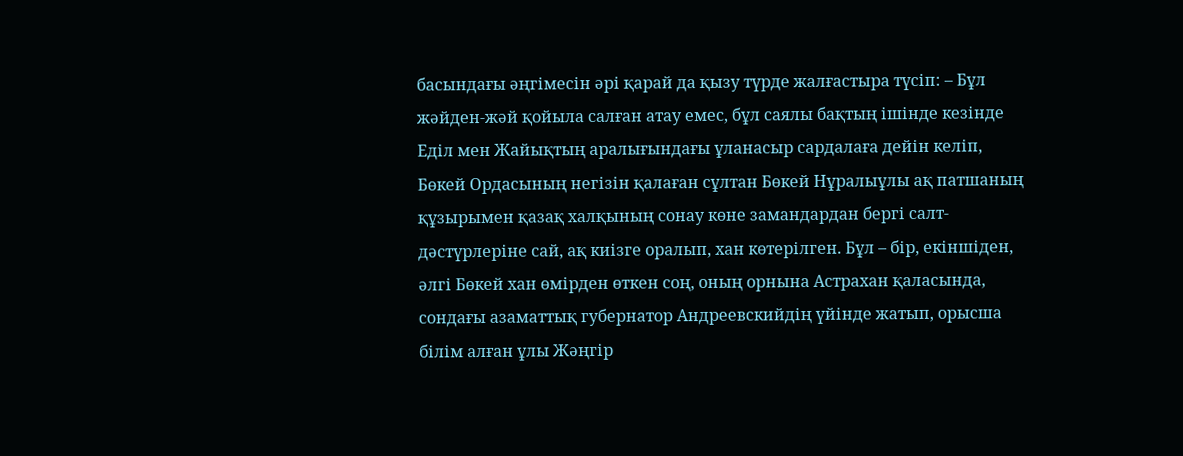басындағы әңгімесін әрі қарай да қызу түрде жалғастыра түсіп: – Бұл жәйден-жәй қойыла салған атау емес, бұл саялы бақтың ішінде кезінде Еділ мен Жайықтың аралығындағы ұланасыр сардалаға дейін келіп, Бөкей Ордасының негізін қалаған сұлтан Бөкей Нұралыұлы ақ патшаның құзырымен қазақ халқының сонау көне замандардан бергі салт-дәстүрлеріне сай, ақ киізге оралып, хан көтерілген. Бұл – бір, екіншіден, әлгі Бөкей хан өмірден өткен соң, оның орнына Астрахан қаласында, сондағы азаматтық губернатор Андреевскийдің үйінде жатып, орысша білім алған ұлы Жәңгір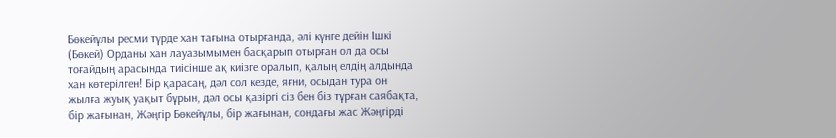Бөкейұлы ресми түрде хан тағына отырғанда, әлі күнге дейін Ішкі (Бөкей) Орданы хан лауазымымен басқарып отырған ол да осы тоғайдың арасында тиісінше ақ киізге оралып, қалың елдің алдында хан көтерілген! Бір қарасаң, дәл сол кезде, яғни, осыдан тура он жылға жуық уақыт бұрын, дәл осы қазіргі сіз бен біз тұрған саябақта, бір жағынан, Жәңгір Бөкейұлы, бір жағынан, сондағы жас Жәңгірді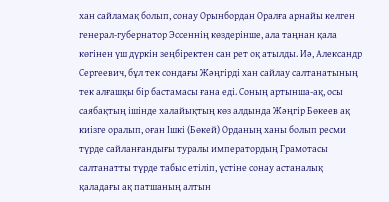хан сайламақ болып, сонау Орынбордан Оралға арнайы келген генерал-губернатор Эссеннің көздерінше, ала таңнан қала көгінен үш дүркін зеңбіректен сан рет оқ атылды. Иә, Александр Сергеевич, бұл тек сондағы Жәңгірді хан сайлау салтанатының тек алғашқы бір бастамасы ғана еді. Соның артынша-ақ, осы саябақтың ішінде халайықтың көз алдында Жәңгір Бөкеев ақ киізге оралып, оған Ішкі (Бөкей) Орданың ханы болып ресми түрде сайланғандығы туралы императордың Грамотасы салтанатты түрде табыс етіліп, үстіне сонау астаналық қаладағы ақ патшаның алтын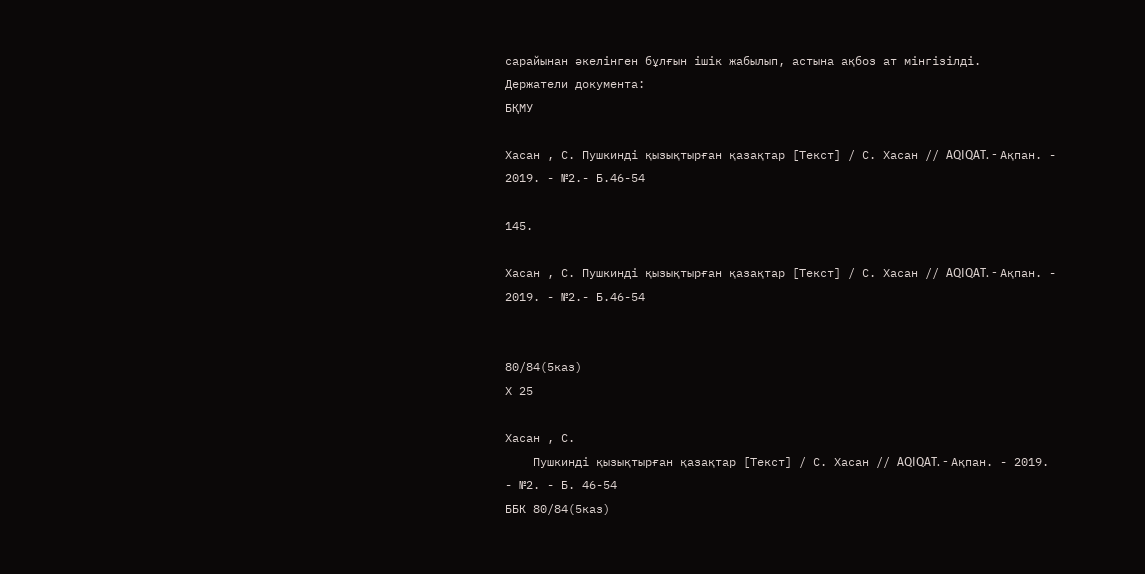сарайынан әкелінген бұлғын ішік жабылып, астына ақбоз ат мінгізілді.
Держатели документа:
БҚМУ

Хасан , С. Пушкинді қызықтырған қазақтар [Текст] / С. Хасан // AQIQAT. - Ақпан. - 2019. - №2.- Б.46-54

145.

Хасан , С. Пушкинді қызықтырған қазақтар [Текст] / С. Хасан // AQIQAT. - Ақпан. - 2019. - №2.- Б.46-54


80/84(5каз)
Х 25

Хасан , С.
    Пушкинді қызықтырған қазақтар [Текст] / С. Хасан // AQIQAT. - Ақпан. - 2019. - №2. - Б. 46-54
ББК 80/84(5каз)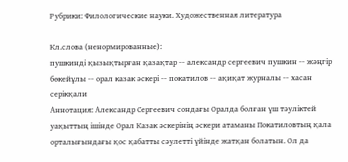Рубрики: Филологические науки. Художественная литература

Кл.слова (ненормированные):
пушкинді қызықтырған қазақтар -- александр сергеевич пушкин -- жәңгір бөкейұлы -- орал казак әскері -- покатилов -- ақиқат журналы -- хасан серікқали
Аннотация: Александр Сергеевич сондағы Оралда болған үш тәуліктей уақыттың ішінде Орал Казак әскерінің әскери атаманы Покатиловтың қала орталығындағы қос қабатты сәулетті үйінде жатқан болатын. Ол да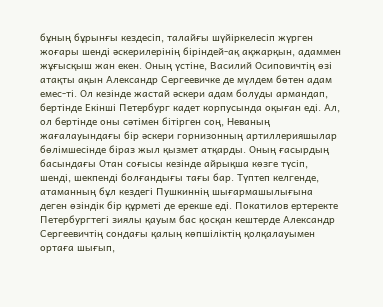бұның бұрынғы кездесіп, талайғы шүйіркелесіп жүрген жоғары шенді әскерилерінің біріндей-ақ ақжарқын, адаммен жұғысқыш жан екен. Оның үстіне, Василий Осиповичтің өзі атақты ақын Александр Сергеевичке де мүлдем бөтен адам емес-ті. Ол кезінде жастай әскери адам болуды армандап, бертінде Екінші Петербург кадет корпусында оқыған еді. Ал, ол бертінде оны сәтімен бітірген соң, Неваның жағалауындағы бір әскери горнизонның артиллерияшылар бөлімшесінде біраз жыл қызмет атқарды. Оның ғасырдың басындағы Отан соғысы кезінде айрықша көзге түсіп, шенді, шекпенді болғандығы тағы бар. Түптеп келгенде, атаманның бұл кездегі Пушкиннің шығармашылығына деген өзіндік бір құрметі де ерекше еді. Покатилов ертеректе Петербургтегі зиялы қауым бас қосқан кештерде Александр Сергеевичтің сондағы қалың көпшіліктің қолқалауымен ортаға шығып,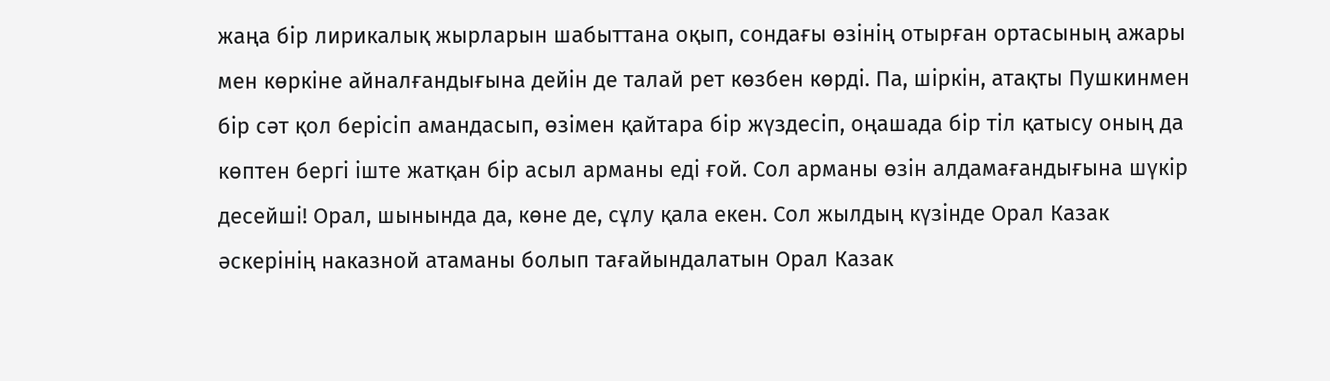жаңа бір лирикалық жырларын шабыттана оқып, сондағы өзінің отырған ортасының ажары мен көркіне айналғандығына дейін де талай рет көзбен көрді. Па, шіркін, атақты Пушкинмен бір сәт қол берісіп амандасып, өзімен қайтара бір жүздесіп, оңашада бір тіл қатысу оның да көптен бергі іште жатқан бір асыл арманы еді ғой. Сол арманы өзін алдамағандығына шүкір десейші! Орал, шынында да, көне де, сұлу қала екен. Сол жылдың күзінде Орал Казак әскерінің наказной атаманы болып тағайындалатын Орал Казак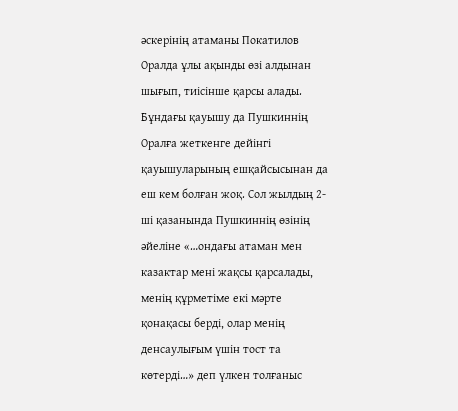әскерінің атаманы Покатилов Оралда ұлы ақынды өзі алдынан шығып, тиісінше қарсы алады. Бұндағы қауышу да Пушкиннің Оралға жеткенге дейінгі қауышуларының ешқайсысынан да еш кем болған жоқ. Сол жылдың 2-ші қазанында Пушкиннің өзінің әйеліне «…ондағы атаман мен казактар мені жақсы қарсалады, менің құрметіме екі мәрте қонақасы берді, олар менің денсаулығым үшін тост та көтерді…» деп үлкен толғаныс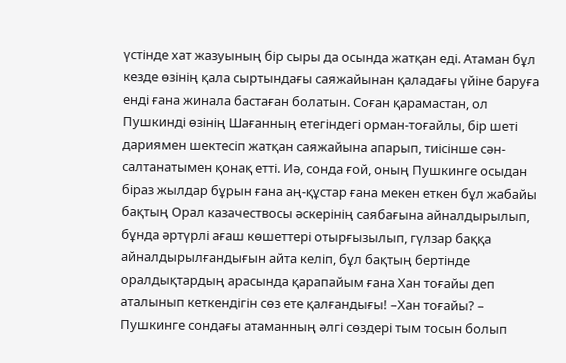үстінде хат жазуының бір сыры да осында жатқан еді. Атаман бұл кезде өзінің қала сыртындағы саяжайынан қаладағы үйіне баруға енді ғана жинала бастаған болатын. Соған қарамастан, ол Пушкинді өзінің Шағанның етегіндегі орман-тоғайлы, бір шеті дариямен шектесіп жатқан саяжайына апарып, тиісінше сән-салтанатымен қонақ етті. Иә, сонда ғой, оның Пушкинге осыдан біраз жылдар бұрын ғана аң-құстар ғана мекен еткен бұл жабайы бақтың Орал казачествосы әскерінің саябағына айналдырылып, бұнда әртүрлі ағаш көшеттері отырғызылып, гүлзар баққа айналдырылғандығын айта келіп, бұл бақтың бертінде оралдықтардың арасында қарапайым ғана Хан тоғайы деп аталынып кеткендігін сөз ете қалғандығы! –Хан тоғайы? – Пушкинге сондағы атаманның әлгі сөздері тым тосын болып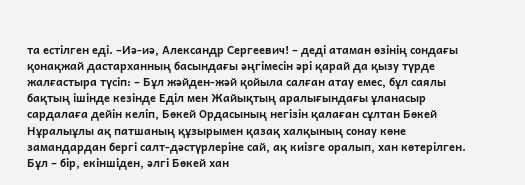та естілген еді. –Иә-иә, Александр Сергеевич! – деді атаман өзінің сондағы қонақжай дастарханның басындағы әңгімесін әрі қарай да қызу түрде жалғастыра түсіп: – Бұл жәйден-жәй қойыла салған атау емес, бұл саялы бақтың ішінде кезінде Еділ мен Жайықтың аралығындағы ұланасыр сардалаға дейін келіп, Бөкей Ордасының негізін қалаған сұлтан Бөкей Нұралыұлы ақ патшаның құзырымен қазақ халқының сонау көне замандардан бергі салт-дәстүрлеріне сай, ақ киізге оралып, хан көтерілген. Бұл – бір, екіншіден, әлгі Бөкей хан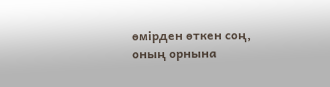өмірден өткен соң, оның орнына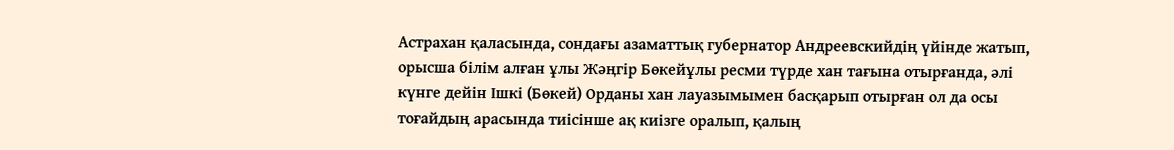Астрахан қаласында, сондағы азаматтық губернатор Андреевскийдің үйінде жатып, орысша білім алған ұлы Жәңгір Бөкейұлы ресми түрде хан тағына отырғанда, әлі күнге дейін Ішкі (Бөкей) Орданы хан лауазымымен басқарып отырған ол да осы тоғайдың арасында тиісінше ақ киізге оралып, қалың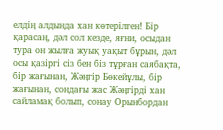елдің алдында хан көтерілген! Бір қарасаң, дәл сол кезде, яғни, осыдан тура он жылға жуық уақыт бұрын, дәл осы қазіргі сіз бен біз тұрған саябақта, бір жағынан, Жәңгір Бөкейұлы, бір жағынан, сондағы жас Жәңгірді хан сайламақ болып, сонау Орынбордан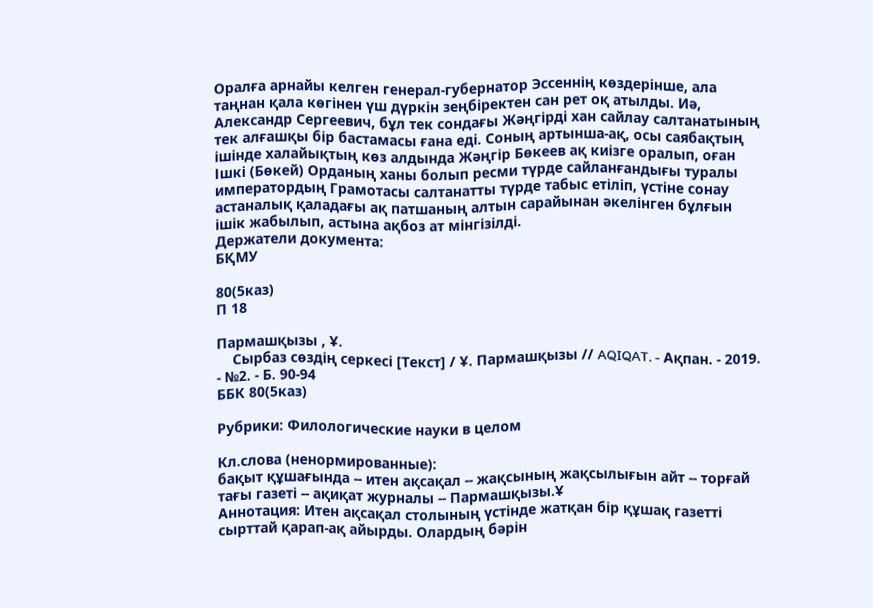Оралға арнайы келген генерал-губернатор Эссеннің көздерінше, ала таңнан қала көгінен үш дүркін зеңбіректен сан рет оқ атылды. Иә, Александр Сергеевич, бұл тек сондағы Жәңгірді хан сайлау салтанатының тек алғашқы бір бастамасы ғана еді. Соның артынша-ақ, осы саябақтың ішінде халайықтың көз алдында Жәңгір Бөкеев ақ киізге оралып, оған Ішкі (Бөкей) Орданың ханы болып ресми түрде сайланғандығы туралы императордың Грамотасы салтанатты түрде табыс етіліп, үстіне сонау астаналық қаладағы ақ патшаның алтын сарайынан әкелінген бұлғын ішік жабылып, астына ақбоз ат мінгізілді.
Держатели документа:
БҚМУ

80(5каз)
П 18

Пармашқызы , Ұ.
    Сырбаз сөздің серкесі [Текст] / Ұ. Пармашқызы // AQIQAT. - Ақпан. - 2019. - №2. - Б. 90-94
ББК 80(5каз)

Рубрики: Филологические науки в целом

Кл.слова (ненормированные):
бақыт құшағында -- итен ақсақал -- жақсының жақсылығын айт -- торғай тағы газеті -- ақиқат журналы -- Пармашқызы.Ұ
Аннотация: Итен ақсақал столының үстінде жатқан бір құшақ газетті сырттай қарап-ақ айырды. Олардың бәрін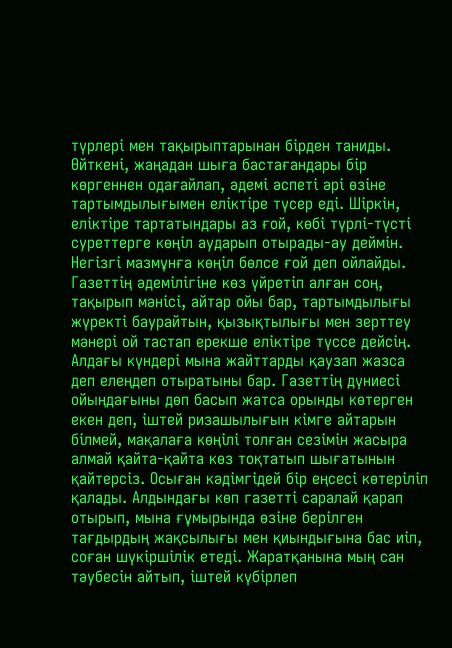түрлері мен тақырыптарынан бірден таниды. Өйткені, жаңадан шыға бастағандары бір көргеннен одағайлап, әдемі әспеті әрі өзіне тартымдылығымен еліктіре түсер еді. Шіркін, еліктіре тартатындары аз ғой, көбі түрлі-түсті суреттерге көңіл аударып отырады-ау деймін. Негізгі мазмұнға көңіл бөлсе ғой деп ойлайды. Газеттің әдемілігіне көз үйретіп алған соң, тақырып мәнісі, айтар ойы бар, тартымдылығы жүректі баурайтын, қызықтылығы мен зерттеу мәнері ой тастап ерекше еліктіре түссе дейсің. Алдағы күндері мына жайттарды қаузап жазса деп елеңдеп отыратыны бар. Газеттің дүниесі ойыңдағыны дөп басып жатса орынды көтерген екен деп, іштей ризашылығын кімге айтарын білмей, мақалаға көңілі толған сезімін жасыра алмай қайта-қайта көз тоқтатып шығатынын қайтерсіз. Осыған кәдімгідей бір еңсесі көтеріліп қалады. Алдындағы көп газетті саралай қарап отырып, мына ғұмырында өзіне берілген тағдырдың жақсылығы мен қиындығына бас иіп, соған шүкіршілік етеді. Жаратқанына мың сан тәубесін айтып, іштей күбірлеп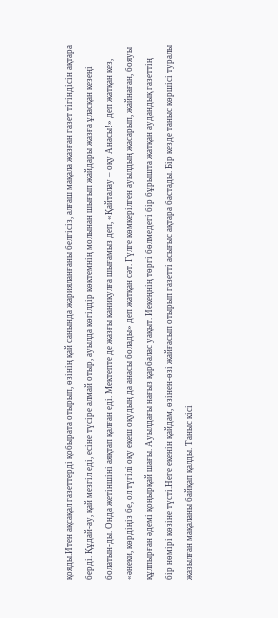қояды.Итен ақсақал газеттерді қобырата отырып, өзінің қай санында жарияланғаны белгісіз, алғаш мақала жазған газет тігіндісін ақтара берді. Құдай-ау, қай мезгіл еді, есіне түсіре алмай отыр, ауылда көгілдір көктемнің молынан шығып жайдары жазға ұласқан кезеңі болатын-ды. Онда жетіншіні аяқтап қалған еді. Мектепте де жазғы каникулға шығамыз деп, «Қайталау – оқу Анасы!» деп жатқан кез, «әнеки, көрдіңіз бе, ол түгілі оқу екеш оқудың да анасы болады» деп жатқан сәт. Гүлге көмкерілген ауылдың жасарып, жайнаған, бояуы құлпырған әдемі қоңырқай шағы. Ауылдағы нағыз қарбалас уақыт. Иекеңнің төргі бөлмедегі бір бұрышта жатқан аудандық газеттің бір нөмірі көзіне түсті.Неге екенін қайдам, өзінен-өзі жайғасып отырып газетті асығыс ақтара бастады. Бір кезде таныс көршісі туралы жазылған мақаланы байқап қалды. Таныс кісі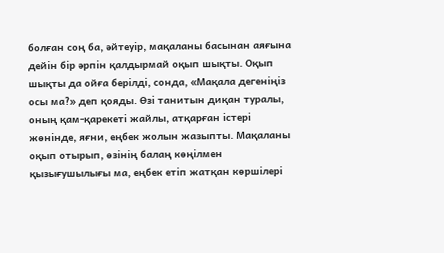болған соң ба, әйтеуір, мақаланы басынан аяғына дейін бір әрпін қалдырмай оқып шықты. Оқып шықты да ойға берілді, сонда, «Мақала дегеніңіз осы ма?» деп қояды. Өзі танитын диқан туралы, оның қам-қарекеті жайлы, атқарған істері жөнінде, яғни, еңбек жолын жазыпты. Мақаланы оқып отырып, өзінің балаң көңілмен қызығушылығы ма, еңбек етіп жатқан көршілері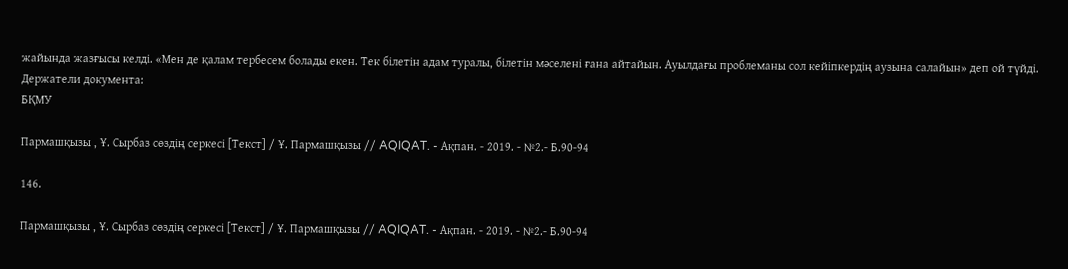жайында жазғысы келді. «Мен де қалам тербесем болады екен. Тек білетін адам туралы, білетін мәселені ғана айтайын. Ауылдағы проблеманы сол кейіпкердің аузына салайын» деп ой түйді.
Держатели документа:
БҚМУ

Пармашқызы , Ұ. Сырбаз сөздің серкесі [Текст] / Ұ. Пармашқызы // AQIQAT. - Ақпан. - 2019. - №2.- Б.90-94

146.

Пармашқызы , Ұ. Сырбаз сөздің серкесі [Текст] / Ұ. Пармашқызы // AQIQAT. - Ақпан. - 2019. - №2.- Б.90-94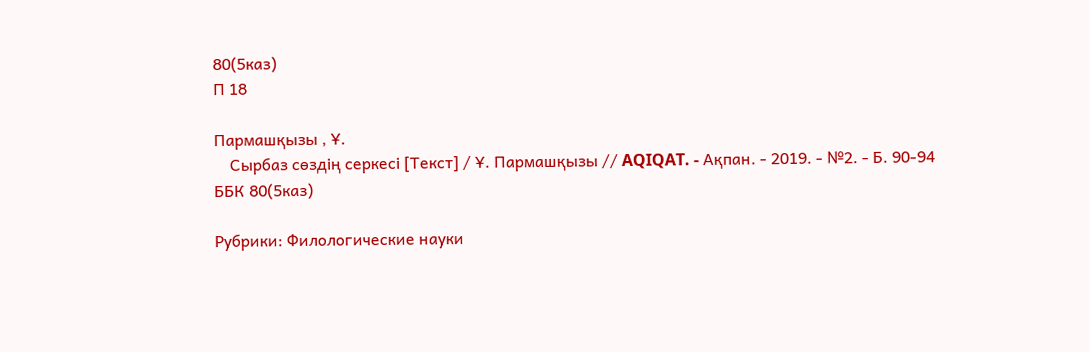80(5каз)
П 18

Пармашқызы , Ұ.
    Сырбаз сөздің серкесі [Текст] / Ұ. Пармашқызы // AQIQAT. - Ақпан. - 2019. - №2. - Б. 90-94
ББК 80(5каз)

Рубрики: Филологические науки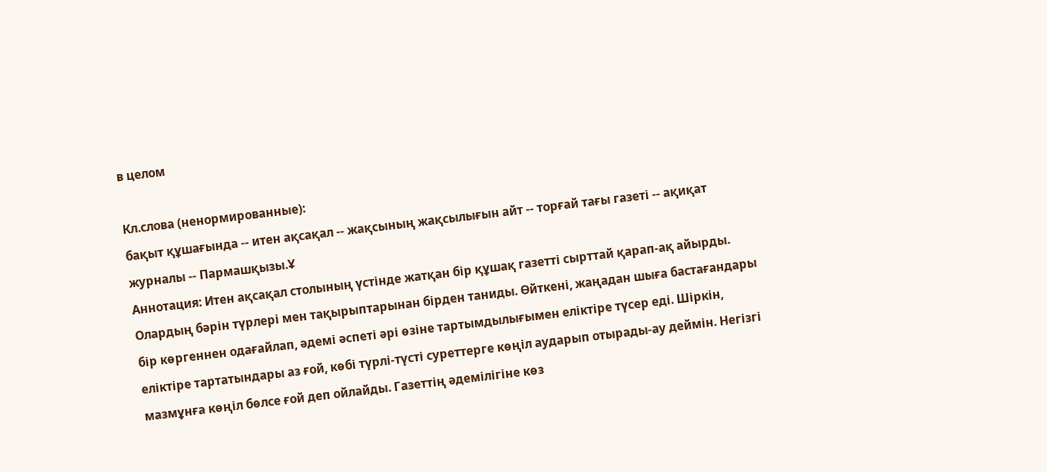в целом

Кл.слова (ненормированные):
бақыт құшағында -- итен ақсақал -- жақсының жақсылығын айт -- торғай тағы газеті -- ақиқат журналы -- Пармашқызы.Ұ
Аннотация: Итен ақсақал столының үстінде жатқан бір құшақ газетті сырттай қарап-ақ айырды. Олардың бәрін түрлері мен тақырыптарынан бірден таниды. Өйткені, жаңадан шыға бастағандары бір көргеннен одағайлап, әдемі әспеті әрі өзіне тартымдылығымен еліктіре түсер еді. Шіркін, еліктіре тартатындары аз ғой, көбі түрлі-түсті суреттерге көңіл аударып отырады-ау деймін. Негізгі мазмұнға көңіл бөлсе ғой деп ойлайды. Газеттің әдемілігіне көз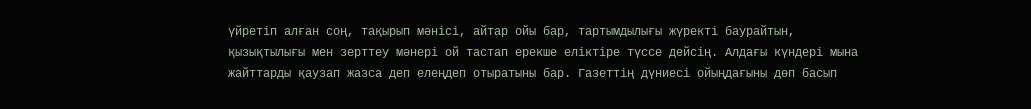үйретіп алған соң, тақырып мәнісі, айтар ойы бар, тартымдылығы жүректі баурайтын, қызықтылығы мен зерттеу мәнері ой тастап ерекше еліктіре түссе дейсің. Алдағы күндері мына жайттарды қаузап жазса деп елеңдеп отыратыны бар. Газеттің дүниесі ойыңдағыны дөп басып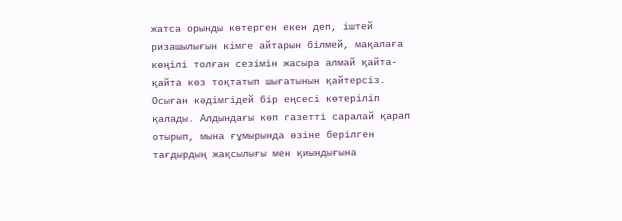жатса орынды көтерген екен деп, іштей ризашылығын кімге айтарын білмей, мақалаға көңілі толған сезімін жасыра алмай қайта-қайта көз тоқтатып шығатынын қайтерсіз. Осыған кәдімгідей бір еңсесі көтеріліп қалады. Алдындағы көп газетті саралай қарап отырып, мына ғұмырында өзіне берілген тағдырдың жақсылығы мен қиындығына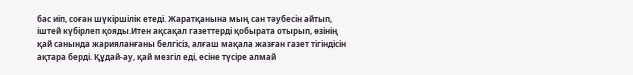бас иіп, соған шүкіршілік етеді. Жаратқанына мың сан тәубесін айтып, іштей күбірлеп қояды.Итен ақсақал газеттерді қобырата отырып, өзінің қай санында жарияланғаны белгісіз, алғаш мақала жазған газет тігіндісін ақтара берді. Құдай-ау, қай мезгіл еді, есіне түсіре алмай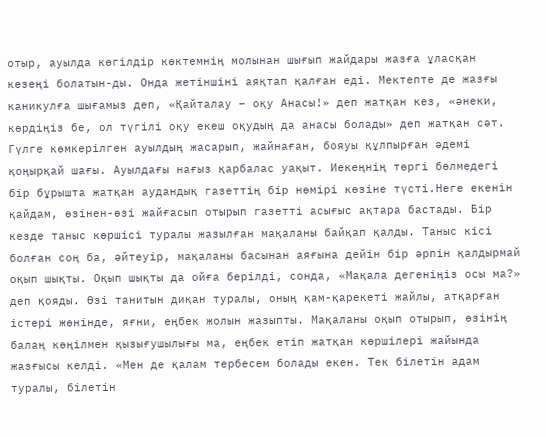отыр, ауылда көгілдір көктемнің молынан шығып жайдары жазға ұласқан кезеңі болатын-ды. Онда жетіншіні аяқтап қалған еді. Мектепте де жазғы каникулға шығамыз деп, «Қайталау – оқу Анасы!» деп жатқан кез, «әнеки, көрдіңіз бе, ол түгілі оқу екеш оқудың да анасы болады» деп жатқан сәт. Гүлге көмкерілген ауылдың жасарып, жайнаған, бояуы құлпырған әдемі қоңырқай шағы. Ауылдағы нағыз қарбалас уақыт. Иекеңнің төргі бөлмедегі бір бұрышта жатқан аудандық газеттің бір нөмірі көзіне түсті.Неге екенін қайдам, өзінен-өзі жайғасып отырып газетті асығыс ақтара бастады. Бір кезде таныс көршісі туралы жазылған мақаланы байқап қалды. Таныс кісі болған соң ба, әйтеуір, мақаланы басынан аяғына дейін бір әрпін қалдырмай оқып шықты. Оқып шықты да ойға берілді, сонда, «Мақала дегеніңіз осы ма?» деп қояды. Өзі танитын диқан туралы, оның қам-қарекеті жайлы, атқарған істері жөнінде, яғни, еңбек жолын жазыпты. Мақаланы оқып отырып, өзінің балаң көңілмен қызығушылығы ма, еңбек етіп жатқан көршілері жайында жазғысы келді. «Мен де қалам тербесем болады екен. Тек білетін адам туралы, білетін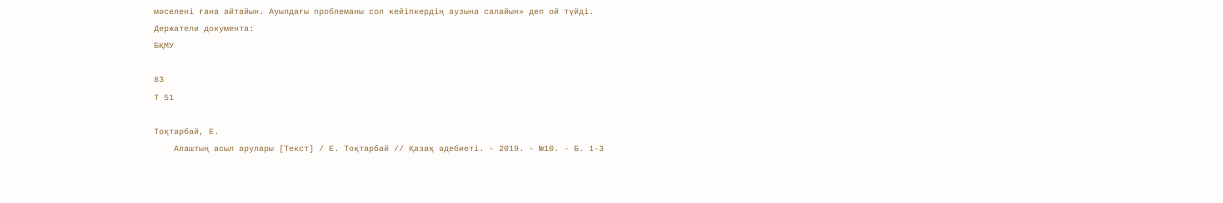мәселені ғана айтайын. Ауылдағы проблеманы сол кейіпкердің аузына салайын» деп ой түйді.
Держатели документа:
БҚМУ

83
Т 51

Тоқтарбай, Е.
    Алаштың асыл арулары [Текст] / Е. Тоқтарбай // Қазақ әдебиеті. - 2019. - №10. - Б. 1-3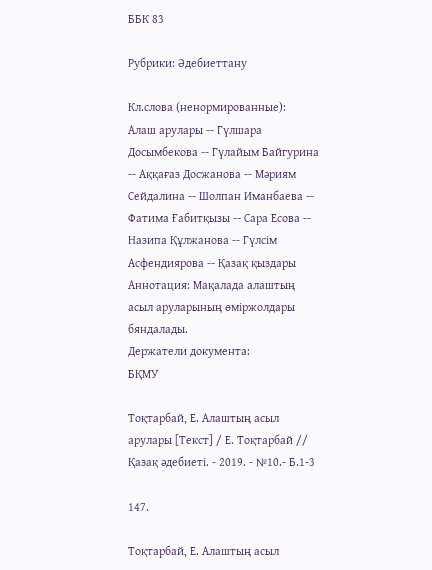ББК 83

Рубрики: Әдебиеттану

Кл.слова (ненормированные):
Алаш арулары -- Гүлшара Досымбекова -- Гүлайым Байгурина -- Аққағаз Досжанова -- Мәриям Сейдалина -- Шолпан Иманбаева -- Фатима Ғабитқызы -- Сара Есова -- Назипа Құлжанова -- Гүлсім Асфендиярова -- Қазақ қыздары
Аннотация: Мақалада алаштың асыл аруларының өміржолдары бяндалады.
Держатели документа:
БҚМУ

Тоқтарбай, Е. Алаштың асыл арулары [Текст] / Е. Тоқтарбай // Қазақ әдебиеті. - 2019. - №10.- Б.1-3

147.

Тоқтарбай, Е. Алаштың асыл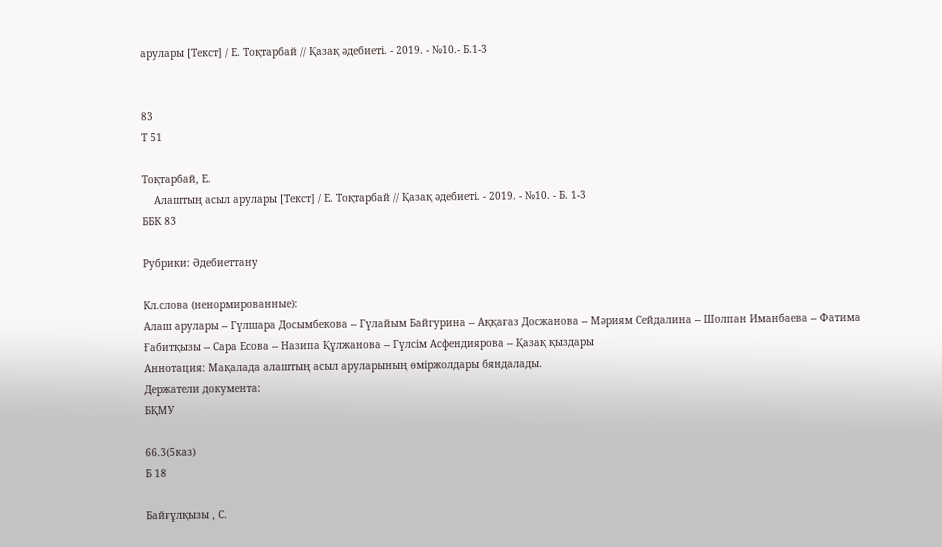арулары [Текст] / Е. Тоқтарбай // Қазақ әдебиеті. - 2019. - №10.- Б.1-3


83
Т 51

Тоқтарбай, Е.
    Алаштың асыл арулары [Текст] / Е. Тоқтарбай // Қазақ әдебиеті. - 2019. - №10. - Б. 1-3
ББК 83

Рубрики: Әдебиеттану

Кл.слова (ненормированные):
Алаш арулары -- Гүлшара Досымбекова -- Гүлайым Байгурина -- Аққағаз Досжанова -- Мәриям Сейдалина -- Шолпан Иманбаева -- Фатима Ғабитқызы -- Сара Есова -- Назипа Құлжанова -- Гүлсім Асфендиярова -- Қазақ қыздары
Аннотация: Мақалада алаштың асыл аруларының өміржолдары бяндалады.
Держатели документа:
БҚМУ

66.3(5каз)
Б 18

Байғұлқызы , С.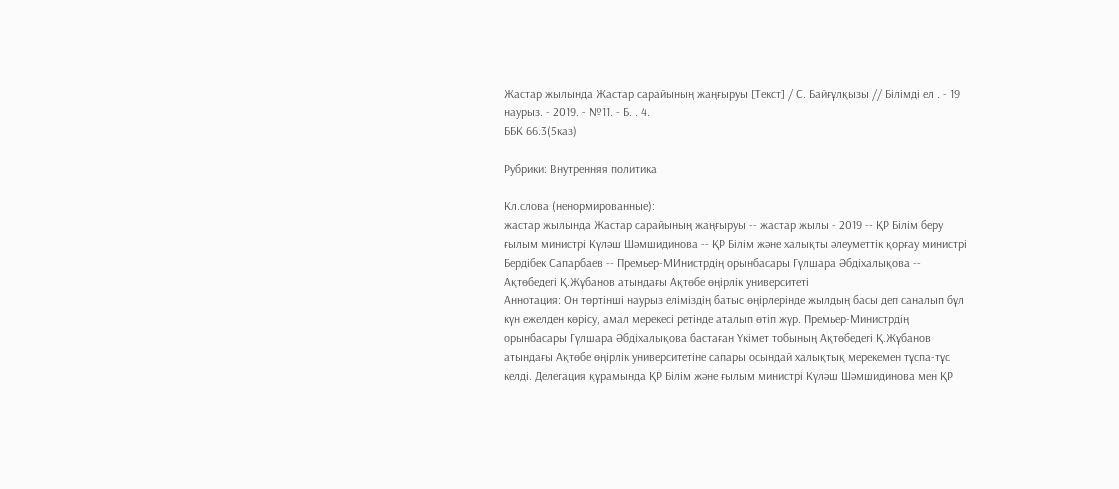Жастар жылында Жастар сарайының жаңғыруы [Текст] / С. Байғұлқызы // Білімді ел . - 19 наурыз. - 2019. - №11. - Б. . 4.
ББК 66.3(5каз)

Рубрики: Внутренняя политика

Кл.слова (ненормированные):
жастар жылында Жастар сарайының жаңғыруы -- жастар жылы - 2019 -- ҚР Білім беру ғылым министрі Күләш Шәмшидинова -- ҚР Білім және халықты әлеуметтік қорғау министрі Бердібек Сапарбаев -- Премьер-МИнистрдің орынбасары Гүлшара Әбдіхалықова -- Ақтөбедегі Қ.Жұбанов атындағы Ақтөбе өңірлік университеті
Аннотация: Он төртінші наурыз еліміздің батыс өңірлерінде жылдың басы деп саналып бұл күн ежелден көрісу, амал мерекесі ретінде аталып өтіп жүр. Премьер-Министрдің орынбасары Гүлшара Әбдіхалықова бастаған Үкімет тобының Ақтөбедегі Қ.Жұбанов атындағы Ақтөбе өңірлік университетіне сапары осындай халықтық мерекемен тұспа-тұс келді. Делегация құрамында ҚР Білім және ғылым министрі Күләш Шәмшидинова мен ҚР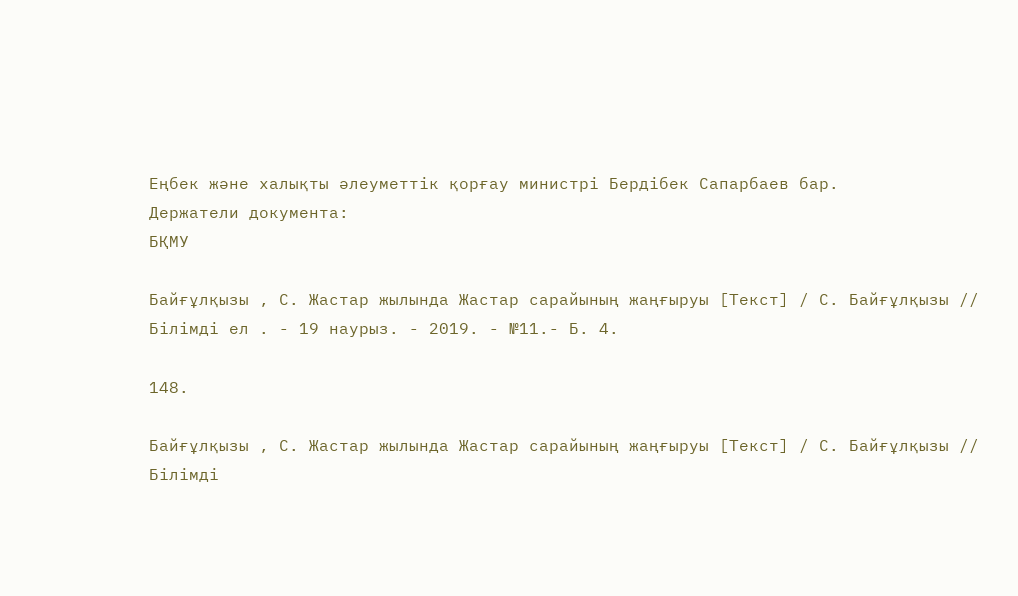Еңбек және халықты әлеуметтік қорғау министрі Бердібек Сапарбаев бар.
Держатели документа:
БҚМУ

Байғұлқызы , С. Жастар жылында Жастар сарайының жаңғыруы [Текст] / С. Байғұлқызы // Білімді ел . - 19 наурыз. - 2019. - №11.- Б. 4.

148.

Байғұлқызы , С. Жастар жылында Жастар сарайының жаңғыруы [Текст] / С. Байғұлқызы // Білімді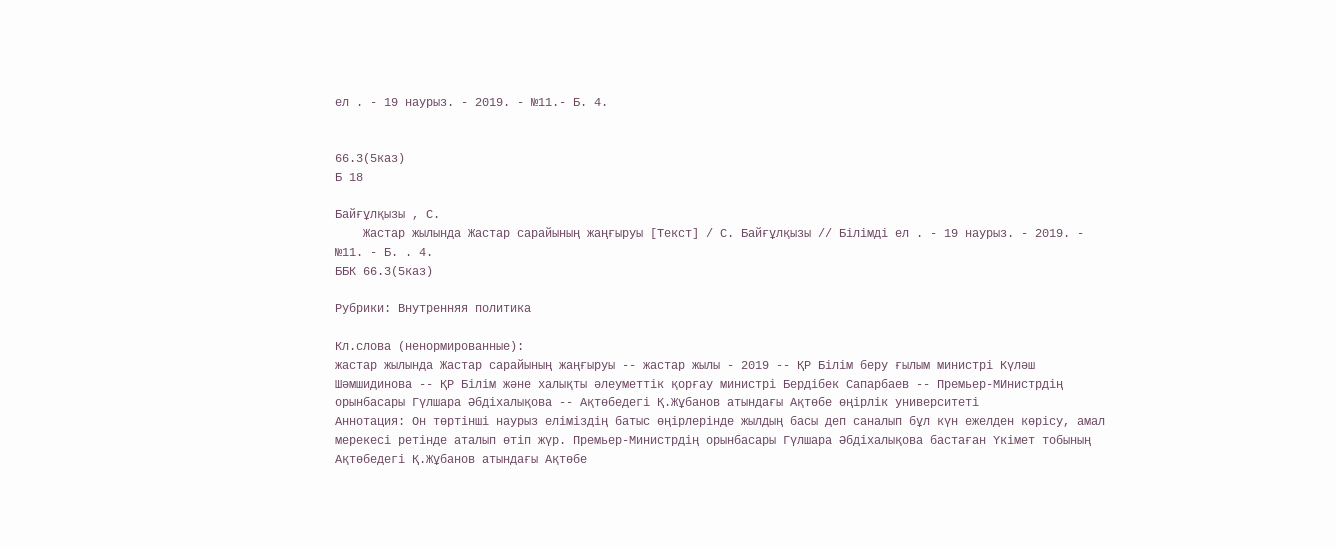ел . - 19 наурыз. - 2019. - №11.- Б. 4.


66.3(5каз)
Б 18

Байғұлқызы , С.
    Жастар жылында Жастар сарайының жаңғыруы [Текст] / С. Байғұлқызы // Білімді ел . - 19 наурыз. - 2019. - №11. - Б. . 4.
ББК 66.3(5каз)

Рубрики: Внутренняя политика

Кл.слова (ненормированные):
жастар жылында Жастар сарайының жаңғыруы -- жастар жылы - 2019 -- ҚР Білім беру ғылым министрі Күләш Шәмшидинова -- ҚР Білім және халықты әлеуметтік қорғау министрі Бердібек Сапарбаев -- Премьер-МИнистрдің орынбасары Гүлшара Әбдіхалықова -- Ақтөбедегі Қ.Жұбанов атындағы Ақтөбе өңірлік университеті
Аннотация: Он төртінші наурыз еліміздің батыс өңірлерінде жылдың басы деп саналып бұл күн ежелден көрісу, амал мерекесі ретінде аталып өтіп жүр. Премьер-Министрдің орынбасары Гүлшара Әбдіхалықова бастаған Үкімет тобының Ақтөбедегі Қ.Жұбанов атындағы Ақтөбе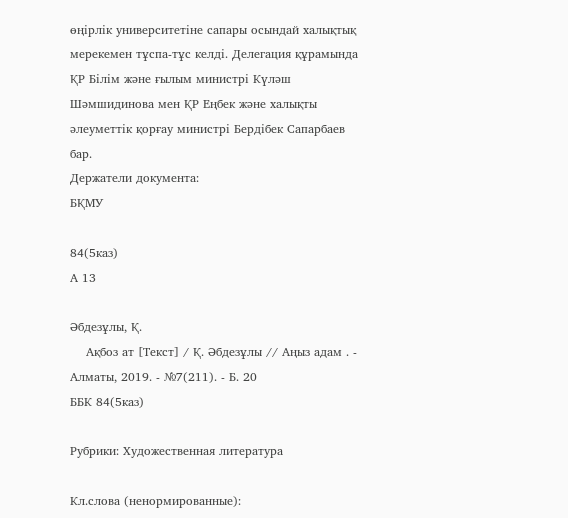өңірлік университетіне сапары осындай халықтық мерекемен тұспа-тұс келді. Делегация құрамында ҚР Білім және ғылым министрі Күләш Шәмшидинова мен ҚР Еңбек және халықты әлеуметтік қорғау министрі Бердібек Сапарбаев бар.
Держатели документа:
БҚМУ

84(5каз)
А 13

Әбдезұлы, Қ.
    Ақбоз ат [Текст] / Қ. Әбдезұлы // Аңыз адам . - Алматы, 2019. - №7(211). - Б. 20
ББК 84(5каз)

Рубрики: Художественная литература

Кл.слова (ненормированные):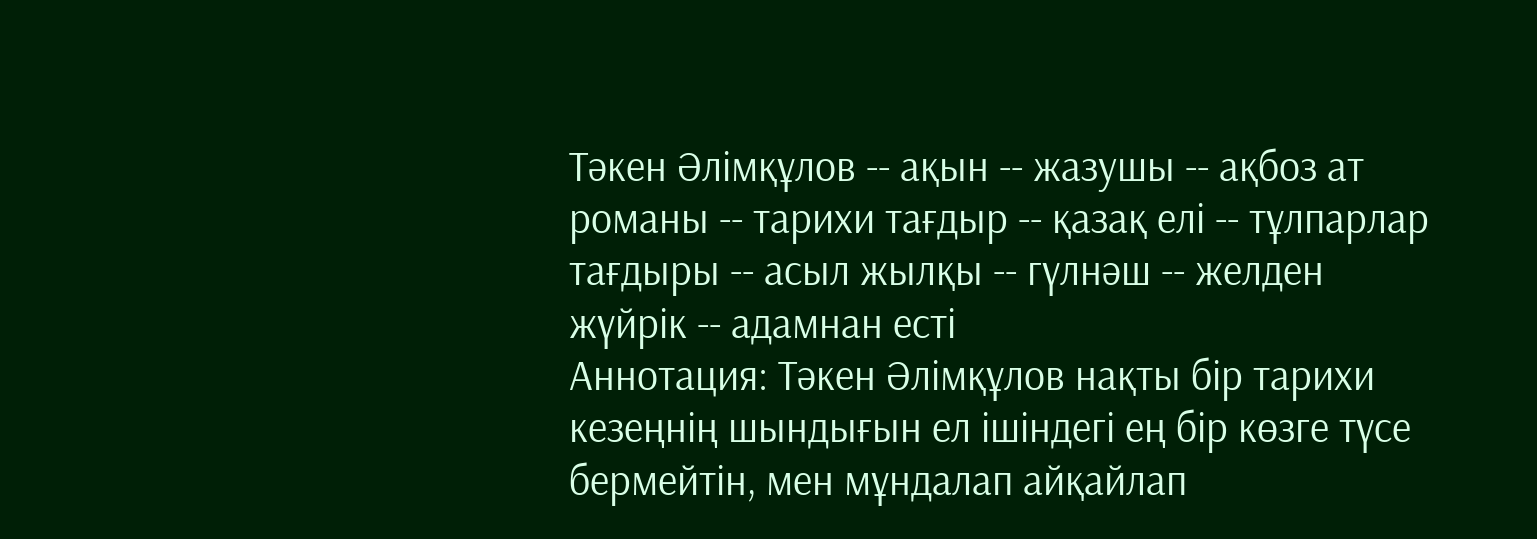Тәкен Әлімқұлов -- ақын -- жазушы -- ақбоз ат романы -- тарихи тағдыр -- қазақ елі -- тұлпарлар тағдыры -- асыл жылқы -- гүлнәш -- желден жүйрік -- адамнан есті
Аннотация: Тәкен Әлімқұлов нақты бір тарихи кезеңнің шындығын ел ішіндегі ең бір көзге түсе бермейтін, мен мұндалап айқайлап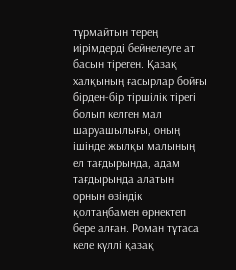тұрмайтын терең иірімдерді бейнелеуге ат басын тіреген. Қазақ халқының ғасырлар бойғы бірден-бір тіршілік тірегі болып келген мал шаруашылығы, оның ішінде жылқы малының ел тағдырында, адам тағдырында алатын орнын өзіндік қолтаңбамен өрнектеп бере алған. Роман тұтаса келе күллі қазақ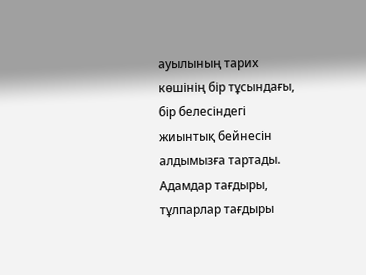ауылының тарих көшінің бір тұсындағы, бір белесіндегі жиынтық бейнесін алдымызға тартады. Адамдар тағдыры, тұлпарлар тағдыры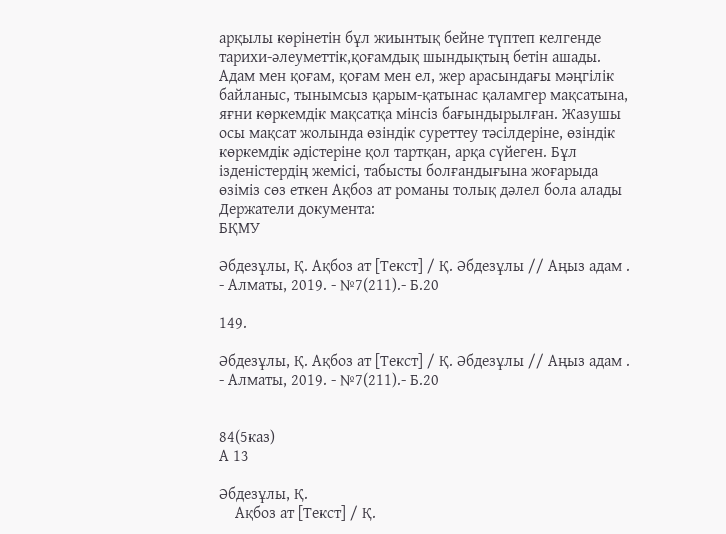арқылы көрінетін бұл жиынтық бейне түптеп келгенде тарихи-әлеуметтік,қоғамдық шындықтың бетін ашады. Адам мен қоғам, қоғам мен ел, жер арасындағы мәңгілік байланыс, тынымсыз қарым-қатынас қаламгер мақсатына, яғни көркемдік мақсатқа мінсіз бағындырылған. Жазушы осы мақсат жолында өзіндік суреттеу тәсілдеріне, өзіндік көркемдік әдістеріне қол тартқан, арқа сүйеген. Бұл ізденістердің жемісі, табысты болғандығына жоғарыда өзіміз сөз еткен Ақбоз ат романы толық дәлел бола алады
Держатели документа:
БҚМУ

Әбдезұлы, Қ. Ақбоз ат [Текст] / Қ. Әбдезұлы // Аңыз адам . - Алматы, 2019. - №7(211).- Б.20

149.

Әбдезұлы, Қ. Ақбоз ат [Текст] / Қ. Әбдезұлы // Аңыз адам . - Алматы, 2019. - №7(211).- Б.20


84(5каз)
А 13

Әбдезұлы, Қ.
    Ақбоз ат [Текст] / Қ.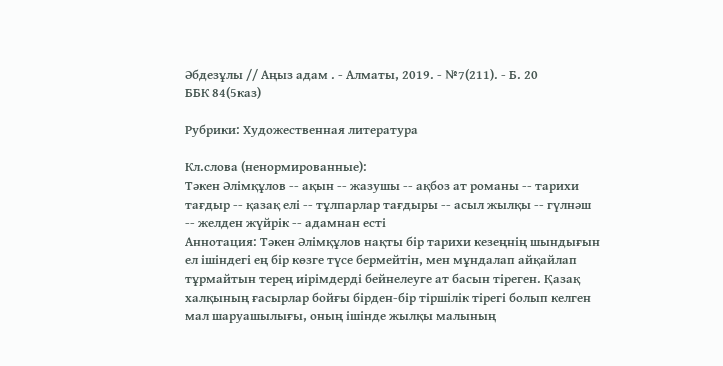Әбдезұлы // Аңыз адам . - Алматы, 2019. - №7(211). - Б. 20
ББК 84(5каз)

Рубрики: Художественная литература

Кл.слова (ненормированные):
Тәкен Әлімқұлов -- ақын -- жазушы -- ақбоз ат романы -- тарихи тағдыр -- қазақ елі -- тұлпарлар тағдыры -- асыл жылқы -- гүлнәш -- желден жүйрік -- адамнан есті
Аннотация: Тәкен Әлімқұлов нақты бір тарихи кезеңнің шындығын ел ішіндегі ең бір көзге түсе бермейтін, мен мұндалап айқайлап тұрмайтын терең иірімдерді бейнелеуге ат басын тіреген. Қазақ халқының ғасырлар бойғы бірден-бір тіршілік тірегі болып келген мал шаруашылығы, оның ішінде жылқы малының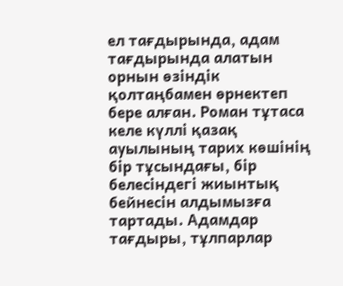ел тағдырында, адам тағдырында алатын орнын өзіндік қолтаңбамен өрнектеп бере алған. Роман тұтаса келе күллі қазақ ауылының тарих көшінің бір тұсындағы, бір белесіндегі жиынтық бейнесін алдымызға тартады. Адамдар тағдыры, тұлпарлар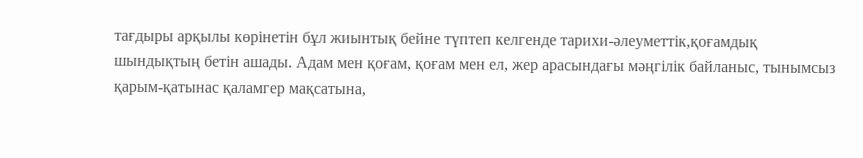тағдыры арқылы көрінетін бұл жиынтық бейне түптеп келгенде тарихи-әлеуметтік,қоғамдық шындықтың бетін ашады. Адам мен қоғам, қоғам мен ел, жер арасындағы мәңгілік байланыс, тынымсыз қарым-қатынас қаламгер мақсатына,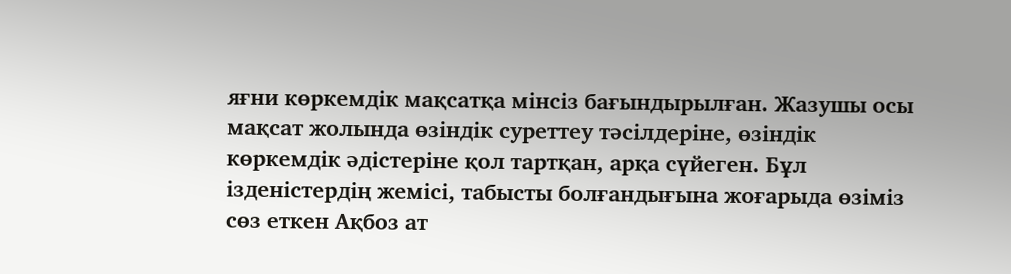яғни көркемдік мақсатқа мінсіз бағындырылған. Жазушы осы мақсат жолында өзіндік суреттеу тәсілдеріне, өзіндік көркемдік әдістеріне қол тартқан, арқа сүйеген. Бұл ізденістердің жемісі, табысты болғандығына жоғарыда өзіміз сөз еткен Ақбоз ат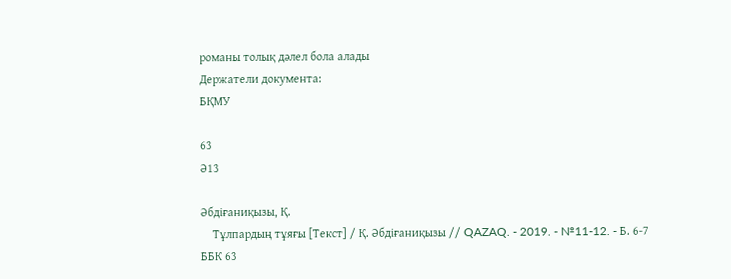романы толық дәлел бола алады
Держатели документа:
БҚМУ

63
Ә13

Әбдіғаниқызы, Қ.
    Тұлпардың тұяғы [Текст] / Қ. Әбдіғаниқызы // QAZAQ. - 2019. - №11-12. - Б. 6-7
ББК 63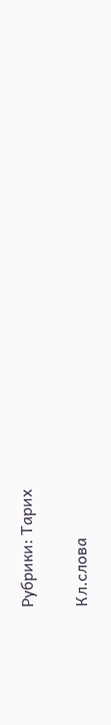Рубрики: Тарих

Кл.слова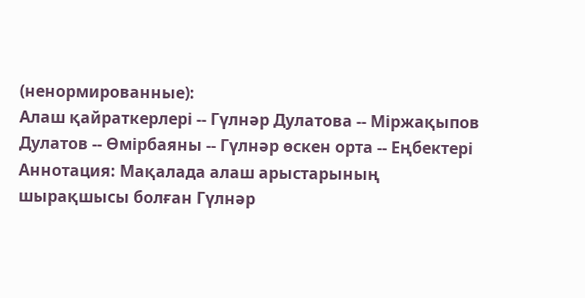(ненормированные):
Алаш қайраткерлері -- Гүлнәр Дулатова -- Міржақыпов Дулатов -- Өмірбаяны -- Гүлнәр өскен орта -- Еңбектері
Аннотация: Мақалада алаш арыстарының шырақшысы болған Гүлнәр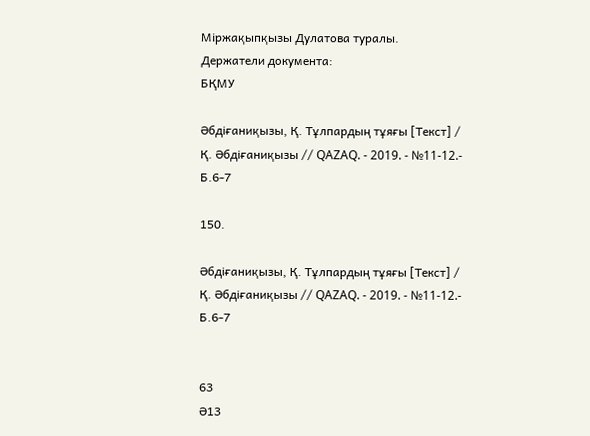Міржақыпқызы Дулатова туралы.
Держатели документа:
БҚМУ

Әбдіғаниқызы, Қ. Тұлпардың тұяғы [Текст] / Қ. Әбдіғаниқызы // QAZAQ. - 2019. - №11-12.- Б.6-7

150.

Әбдіғаниқызы, Қ. Тұлпардың тұяғы [Текст] / Қ. Әбдіғаниқызы // QAZAQ. - 2019. - №11-12.- Б.6-7


63
Ә13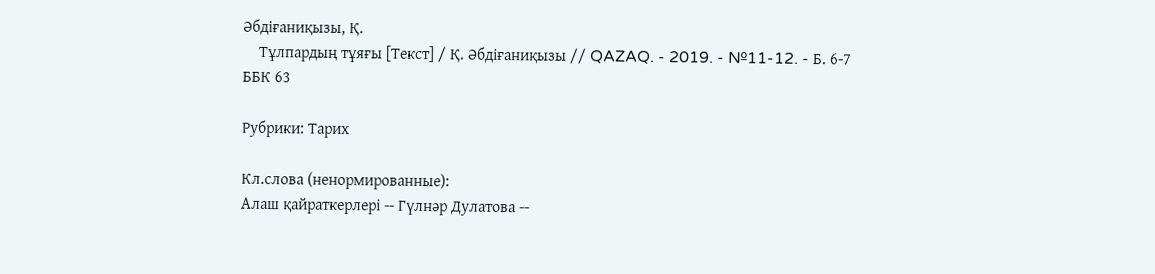Әбдіғаниқызы, Қ.
    Тұлпардың тұяғы [Текст] / Қ. Әбдіғаниқызы // QAZAQ. - 2019. - №11-12. - Б. 6-7
ББК 63

Рубрики: Тарих

Кл.слова (ненормированные):
Алаш қайраткерлері -- Гүлнәр Дулатова --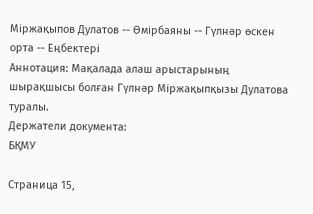Міржақыпов Дулатов -- Өмірбаяны -- Гүлнәр өскен орта -- Еңбектері
Аннотация: Мақалада алаш арыстарының шырақшысы болған Гүлнәр Міржақыпқызы Дулатова туралы.
Держатели документа:
БҚМУ

Страница 15,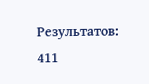Результатов: 411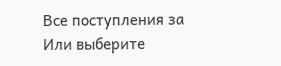Все поступления за
Или выберите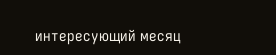интересующий месяц